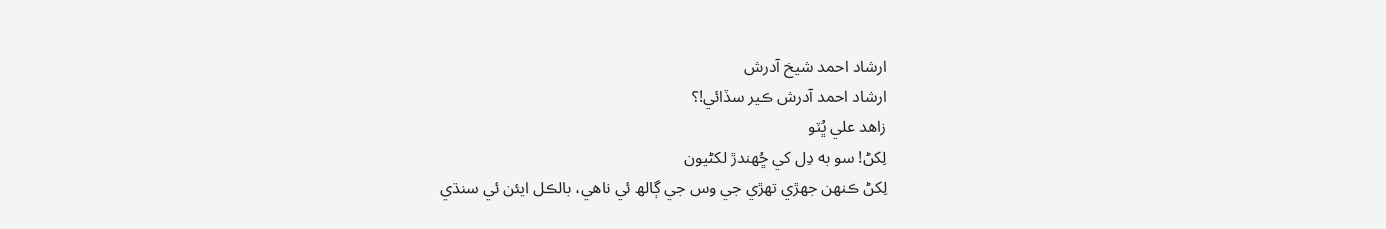ارشاد احمد شيخ آدرش
ارشاد احمد آدرش ڪير سڏائي!؟
زاھد علي ڀُٽو
لِکڻ! سو به دِل کي ڇُھندڙ لکڻيون
لِکڻ ڪنھن جھڙي تھڙي جي وس جي ڳالھ ئي ناھي، بالڪل ايئن ئي سنڌي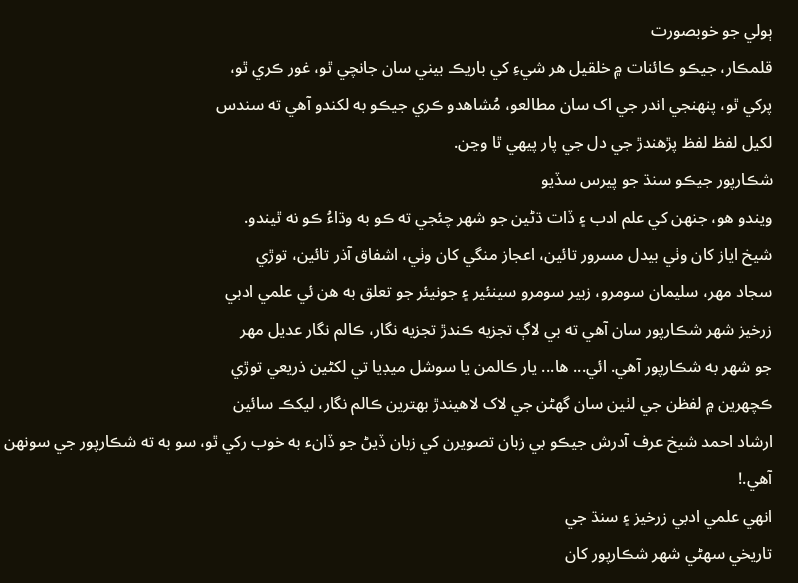ٻولي جو خوبصورت
قلمڪار، جيڪو ڪائنات ۾ خلقيل ھر شيءِ کي باريڪ بيني سان جانچي ٿو، غور ڪري ٿو،
پرکي ٿو، پنھنجي اندر جي اک سان مطالعو، مُشاھدو ڪري جيڪو به لکندو آھي ته سندس
لکيل لفظ لفظ پڙھندڙ جي دل جي پار پيھي ٿا وڃن.
شڪارپور جيڪو سنڌ جو پيرس سڏيو
ويندو ھو، جنھن کي علم ادب ۽ ڏات ڌڻين جو شھر چئجي ته ڪو به وڌاءُ ڪو نه ٿيندو.
شيخ اياز کان وٺي بيدل مسرور تائين، اعجاز منگي کان وٺي، اشفاق آذر تائين، توڙي
سجاد مھر، سليمان سومرو، زبير سومرو سينئير ۽ جونيئر جو تعلق به ھن ئي علمي ادبي
زرخيز شھر شڪارپور سان آھي ته بي لاڳ تجزيه ڪندڙ تجزيه نگار، ڪالم نگار عديل مھر
جو شھر به شڪارپور آھي. ائي... ھا... يار ڪالمن يا سوشل ميڊيا تي لکڻين ذريعي توڙي
ڪچھرين ۾ لفظن جي لٺين سان گھڻن جي لاک لاھيندڙ بھترين ڪالم نگار، ليکڪ سائين
ارشاد احمد شيخ عرف آدرش جيڪو بي زبان تصويرن کي زبان ڏيڻ جو ڏانء به خوب رکي ٿو، سو به ته شڪارپور جي سونھن آھي.!
انھي علمي ادبي زرخيز ۽ سنڌ جي
تاريخي سھڻي شھر شڪارپور کان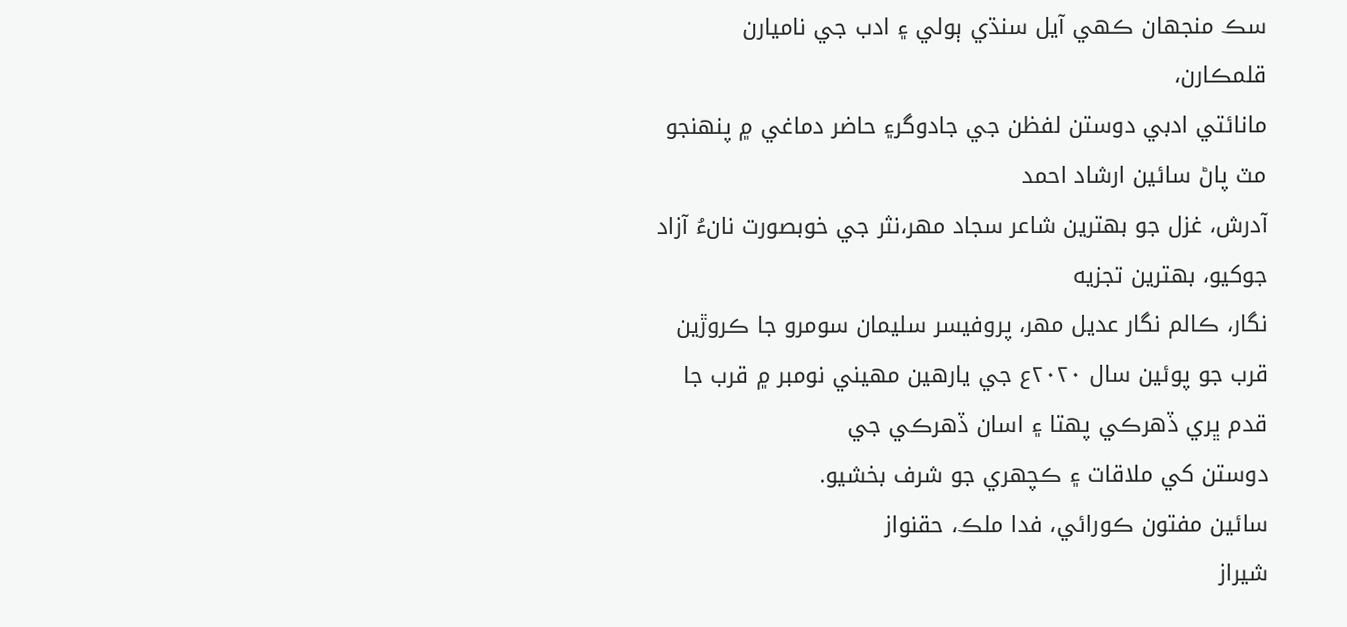سڪ منجھان ڪھي آيل سنڌي ٻولي ۽ ادب جي ناميارن قلمڪارن،
مانائتي ادبي دوستن لفظن جي جادوگر۽ حاضر دماغي ۾ پنھنجو مٽ پاڻ سائين ارشاد احمد
آدرش، غزل جو بھترين شاعر سجاد مھر،نثر جي خوبصورت نانءُ آزاد جوکيو، بھترين تجزيه
نگار، ڪالم نگار عديل مھر، پروفيسر سليمان سومرو جا ڪروڙين قرب جو پوئين سال ۲۰۲۰ع جي يارهين مهيني نومبر ۾ قرب جا قدم ڀري ڏھرڪي پھتا ۽ اسان ڏھرڪي جي
دوستن کي ملاقات ۽ ڪچھري جو شرف بخشيو.
سائين مفتون ڪورائي، فدا ملڪ، حقنواز
شيراز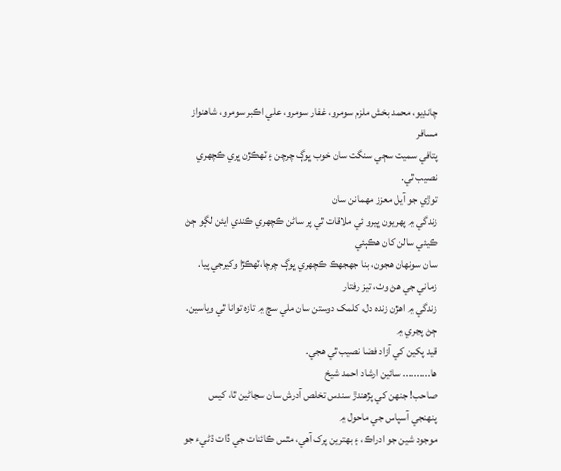چانڊيو، محمد بخش ملزم سومرو، غفار سومرو، علي اڪبر سومرو، شاھنواز مسافر
پتافي سميت سڄي سنگت سان خوب ڀوڳ چرچن ۽ ٽھڪڙن ڀري ڪچھري نصيب ٿي.
توڙي جو آيل معزز مھمانن سان
زندگي ۾ پھريون ڀيرو ئي ملاقات ٿي پر ساڻن ڪچھري ڪندي ايئن لڳو ڄڻ ڪيئي سالن کان ھڪٻئي
سان سونھان ھجون، بنا جھجھڪ ڪچھري ڀوڳ چرچا،ٽھڪڙا وکيرجي پيا.
زماني جي ھڻ وٺ، تيز رفتار
زندگي ۾ اھڙن زنده دل، کلمک دوستن سان ملي سچ ۾ تازه توانا ٿي وياسين. ڄڻ پڃري ۾
قيد پکين کي آزاد فضا نصيب ٿي ھجي.
ھا.......... سائين ارشاد احمد شيخ
صاحب! جنھن کي پڙھندڙ سندس تخلص آدرش سان سڃاڻين ٿا، کيس پنھنجي آسپاس جي ماحول ۾
موجود شين جو ادراڪ، ۽ بھترين پرک آھي، مٿس ڪائنات جي ڏات ڌڻيء جو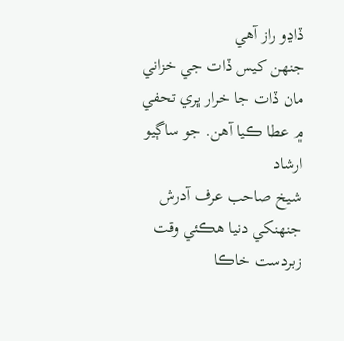ڏاڍو راز آھي
جنھن کيس ڏات جي خزاني مان ڏات جا خرار ڀري تحفي ۾ عطا ڪيا آھن. جو ساڳيو ارشاد
شيخ صاحب عرف آدرش جنھنکي دنيا ھڪئي وقت زبردست خاڪا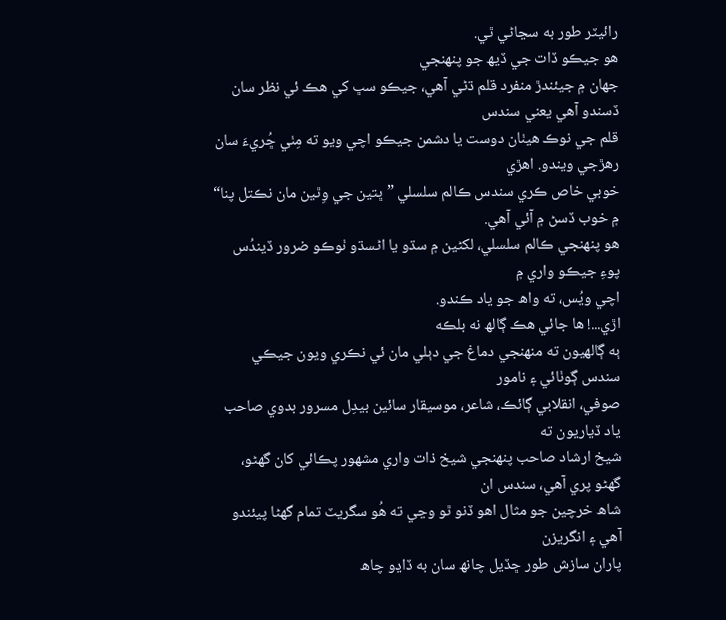رائيٽر طور به سڃاڻي ٿي.
ھو جيڪو ڏات جي ڏيھ جو پنھنجي
جھان ۾ جيئندڙ منفرد قلم ڌڻي آھي، جيڪو سڀ کي ھڪ ئي نظر سان ڏسندو آھي يعني سندس
قلم جي نوڪ ھيٺان دوست يا دشمن جيڪو اچي ويو ته مِٺي ڇُريءَ سان رھڙجي ويندو. اھڙي
خوبي خاص ڪري سندس ڪالم سلسلي ”ڀتين جي وِٿين مان نڪتل پنا“ ۾ خوب ڏسڻ ۾ آئي آھي.
ھو پنھنجي ڪالم سلسلي، لکڻين ۾ سڌو يا اڻسڌو ٺوڪو ضرور ڏيندُس پوءِ جيڪو واري ۾
اچي ويُس، ته واھ جو ياد ڪندو.
اڙي...! ھا جائي ھڪ ڳالھ نه بلڪه
ٻه ڳالھيون ته منھنجي دماغ جي دٻلي مان ئي نڪري ويون جيڪي سندس ڳوٺائي ۽ نامور
صوفي، انقلابي ڳائڪ، شاعر، موسيقار سائين بيدِل مسرور بدوي صاحب ياد ڏياريون ته
شيخ ارشاد صاحب پنھنجي شيخ ذات واري مشھور پڪائي کان گھڻو، گھڻو پري آھي، سندس ان
شاھ خرچين جو مثال اھو ڏنو ٿو وڃي ته ھُو سگريٽ تمام گھڻا پيئندو آھي ۽ انگريزن
پاران سازش طور ڇڏيل چانھ سان به ڏاڍو چاھ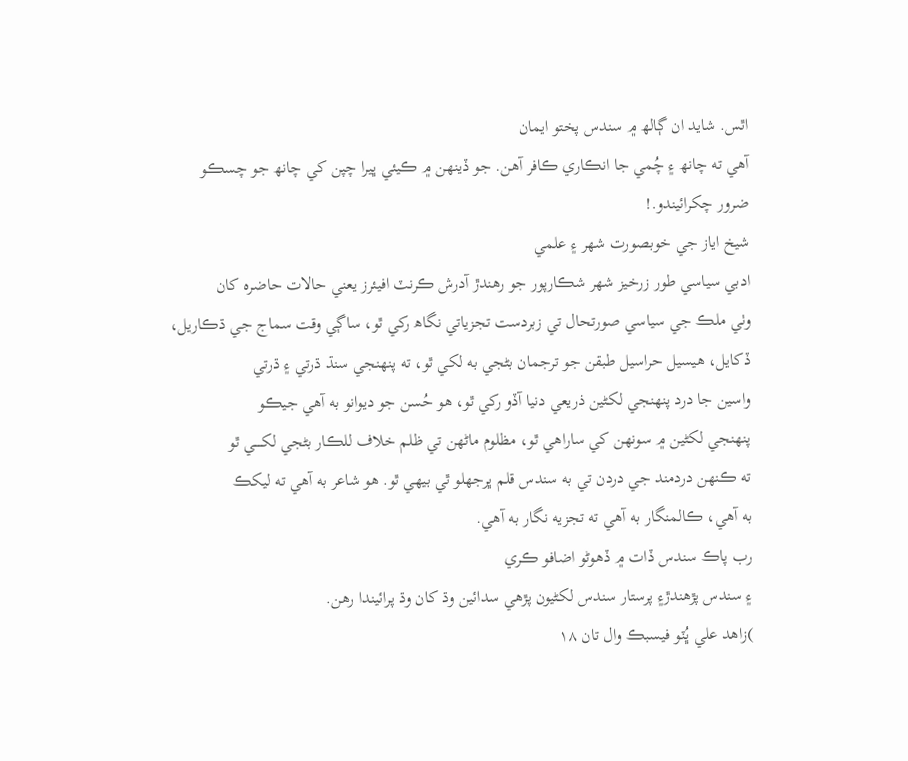اٿس. شايد ان ڳالھ ۾ سندس پختو ايمان
آھي ته چانھ ۽ چُمي جا انڪاري ڪافر آھن. جو ڏينھن ۾ ڪيئي ڀيرا چپن کي چانھ جو چسڪو
ضرور چکرائيندو.!
شيخ اياز جي خوبصورت شھر ۽ علمي
ادبي سياسي طور زرخيز شھر شڪارپور جو رھندڙ آدرش ڪرنٽ افيئرز يعني حالات حاضره کان
وٺي ملڪ جي سياسي صورتحال تي زبردست تجزياتي نگاھ رکي ٿو، ساڳي وقت سماج جي ڌڪاريل،
ڏکايل، ھيسيل حراسيل طبقن جو ترجمان بڻجي به لکي ٿو، ته پنھنجي سنڌ ڌرتي ۽ ڌرتي
واسين جا درد پنھنجي لکڻين ذريعي دنيا آڏو رکي ٿو، ھو حُسن جو ديوانو به آھي جيڪو
پنھنجي لکڻين ۾ سونھن کي ساراھي ٿو، مظلوم ماڻھن تي ظلم خلاف للڪار بڻجي لکـــــي ٿو
ته ڪنھن دردمند جي دردن تي به سندس قلم ڀرجھلو ٿي بيھي ٿو. ھو شاعر به آھي ته ليکڪ
به آھي، ڪالمنگار به آھي ته تجزيه نگار به آھي.
رب پاڪ سندس ڏات ۾ ڏھوڻو اضافو ڪري
۽ سندس پڙھندڙ۽ پرستار سندس لکڻيون پڙھي سدائين وڌ کان وڌ پرائيندا رھن.
)زاھد علي ڀُٽو فيسبڪ وال تان ۱۸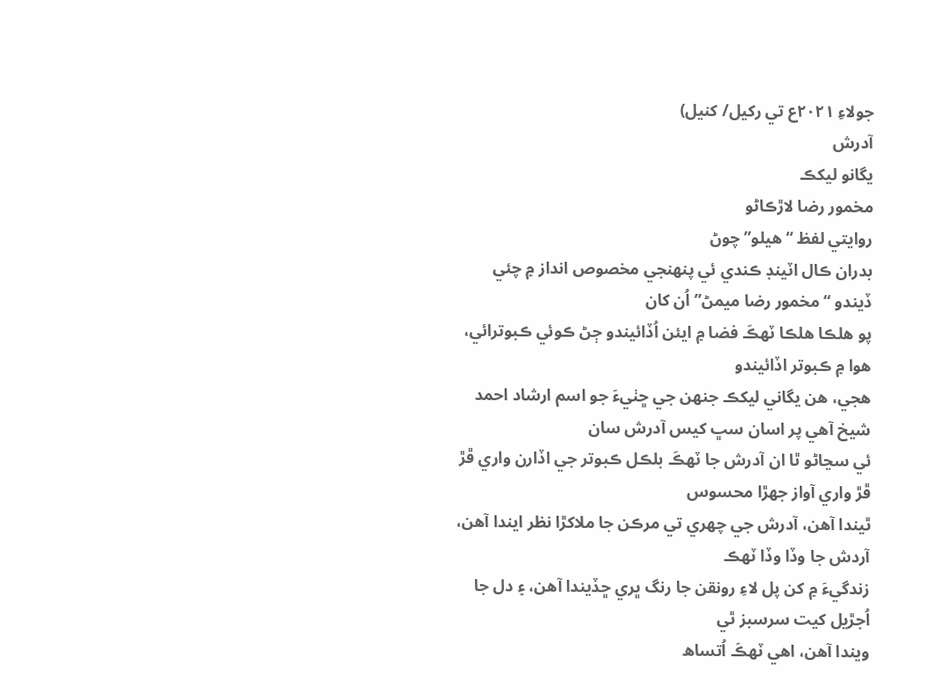جولاءِ ۲۰۲۱ع تي رکيل/ کنيل)
آدرش
يگانو ليکڪ
مخمور رضا لاڙڪاڻو
روايتي لفظ “هيلو” چوڻ
بدران ڪال اٽينڊ ڪندي ئي پنهنجي مخصوص انداز ۾ چئي ڏيندو “مخمور رضا ميمڻ” اُن کان
پو هلڪا هلڪا ٽهڪَ فضا ۾ ايئن اُڏائيندو ڄڻ ڪوئي ڪبوترائي، هوا ۾ ڪبوتر اڏائيندو
هجي، هن يگاني ليکڪ جنهن جي ڇٺيءَ جو اسم ارشاد احمد شيخ آهي پر اسان سڀ کيس آدرش سان
ئي سڃاڻو ٿا ان آدرش جا ٽهڪَ بلڪل ڪبوتر جي اڏارن واري ڦڙ ڦڙ واري آواز جهڙا محسوس
ٿيندا آهن، آدرش جي چهري تي مرڪن جا ملاکڙا نظر ايندا آهن، آردش جا وڏا وڏا ٽهڪ
زندگيءَ ۾ کن پل لاءِ رونقن جا رنگ ڀري ڇڏيندا آهن، ۽ دل جا اُجڙيل کيت سرسبز ٿي
ويندا آهن، اهي ٽهڪَ اُتساھ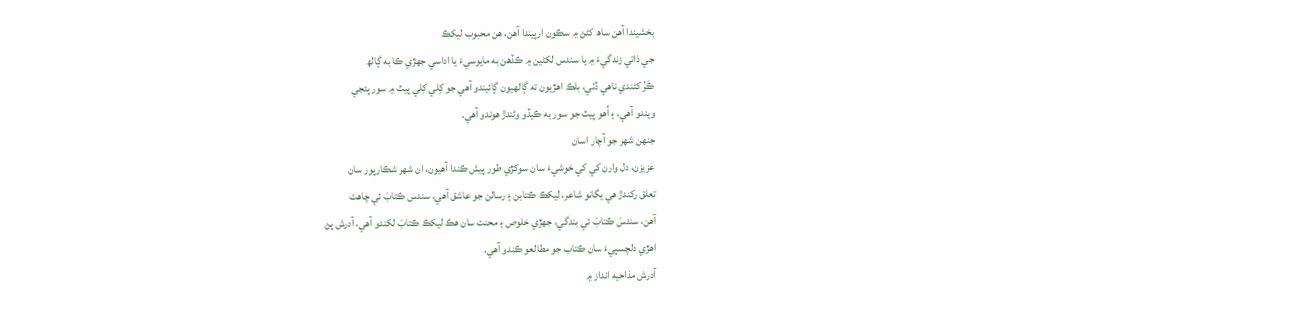بخشيندا آهن ساھ کڻڻ ۾ سڪون ارپيندا آهن، هن محبوب ليکڪ
جي ذاتي زندگيءَ ۾ يا سندس لکڻين ۾ ڪڏهن به مايوسيءَ يا اداسي جهڙي ڪا به ڳالھ
ڪَرُ کڻندي ناهي ڏٺي، بلڪ اهڙيون ته ڳالهيون ڳائيندو آهي جو کِلي کِلي پيٽ ۾ سور پئجي
ويندو آهي، ۽ اُهو پيٽ جو سور به ڪيڏو وڻندڙ هوندو آهي.
جنهن شهر جو آچار اسان
عزيزن، دل وارن کي کي خوشيءَ سان سوکڙي طور پيش ڪندا آهيون، ان شهر شڪارپور سان
تعلق رکندڙ هي يگانو شاعر، ليکڪ ڪتابن ۽ رسالن جو عاشق آهي، سندس ڪتابَ ئي چاهت
آهن، سندسَ ڪتابَ ئي بندگي، جهڙي خلوص ۽ محنت سان هڪ ليکڪ ڪتابَ لکندو آهي، آدرش پڻ
اهڙي دلچسپيءَ سان ڪتاب جو مطالعو ڪندو آهي.
آدرش مذاحيه انداز ۾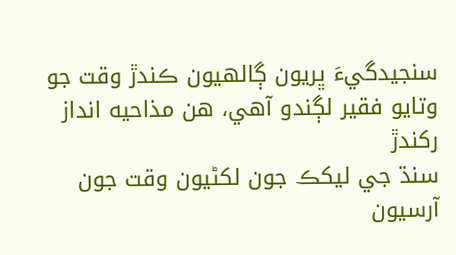سنجيدگيءَ ڀريون ڳالهيون ڪندڙ وقت جو وتايو فقير لڳندو آهي، هن مذاحيه انداز رکندڙ
سنڌ جي ليکڪ جون لکڻيون وقت جون آرسيون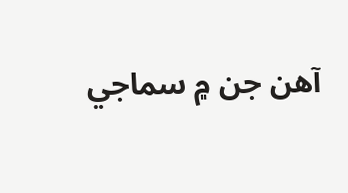آهن جن ۾ سماجي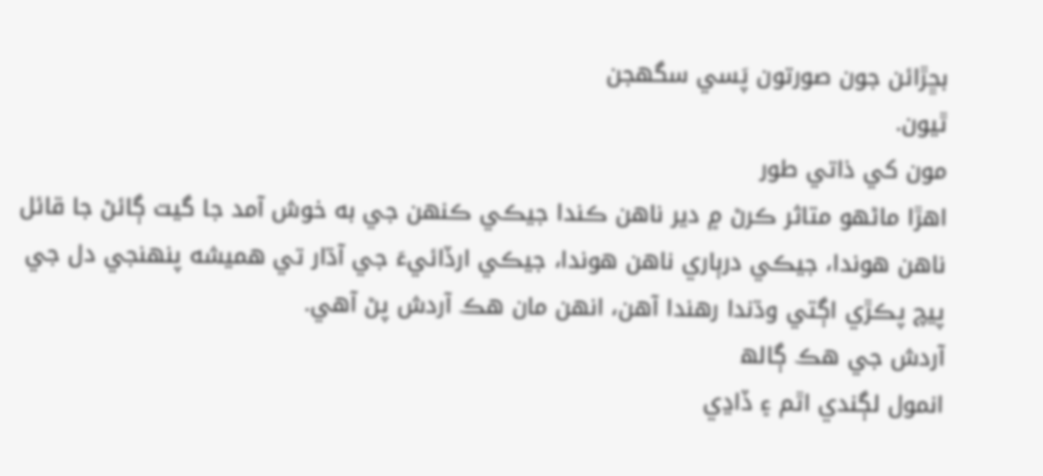بڇڙائن جون صورتون پَسي سگهجن
ٿيون.
مون کي ذاتي طور
اهڙا ماڻهو متاثر ڪرڻ ۾ دير ناهن ڪندا جيڪي ڪنهن جي به خوش آمد جا گيت ڳائڻ جا قائل
ناهن هوندا، جيڪي درٻاري ناهن هوندا، جيڪي ارڏائيءَ جي آڌار تي هميشه پنهنجي دل جي
پيچ پڪڙي اڳتي وڌندا رهندا آهن، انهن مان هڪ آردش پڻ آهي.
آردش جي هڪ ڳالھ
انمول لڳندي اٿم ۽ ڏاڍي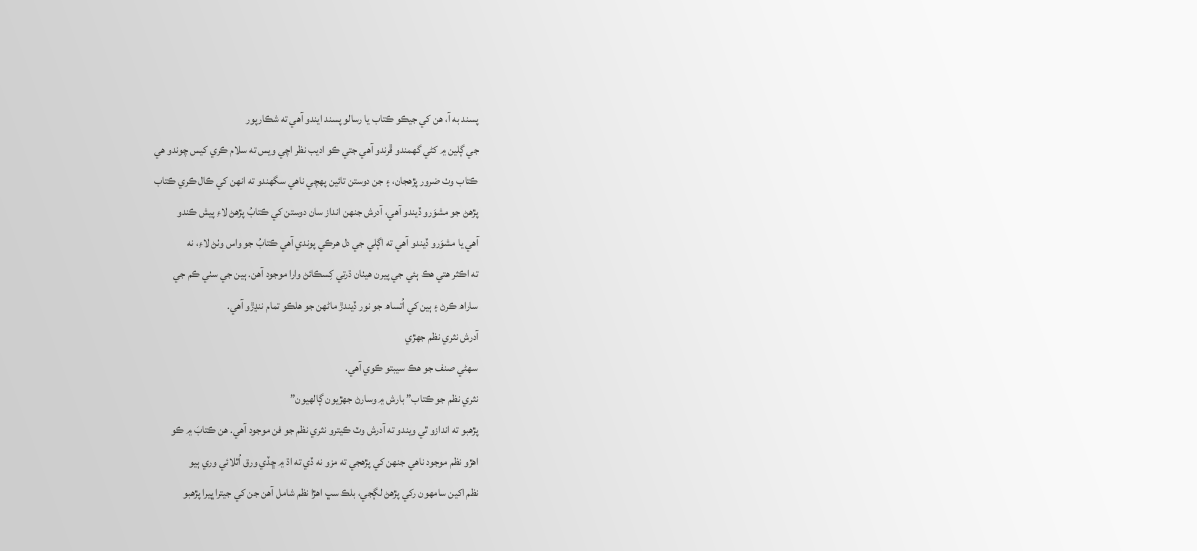پسند به آ، هن کي جيڪو ڪتاب يا رسالو پسند ايندو آهي ته شڪارپور
جي ڳلين ۾ کڻي گهمندو ڦرندو آهي جتي ڪو اديب نظر اچي ويس ته سلام ڪري کيس چوندو هي
ڪتاب وٺ ضرور پڙهجان، ۽ جن دوستن تائين پهچي ناهي سگهندو ته انهن کي ڪال ڪري ڪتاب
پڙهڻ جو مشوَرو ڏيندو آهي، آدرش جنهن انداز سان دوستن کي ڪتابُ پڙهڻ لاءِ پيش ڪندو
آهي يا مشوَرو ڏيندو آهي ته اڳلي جي دل هرڪي پوندي آهي ڪتابُ جو واس وٺڻ لاءِ، نه
ته اڪثر هتي هڪ ٻئي جي پيرن هيٺان ڌرتي کِسڪائڻ وارا موجود آهن. ٻين جي سٺي ڪم جي
ساراھ ڪرڻ ۽ ٻين کي اُتساھ جو نور ڏيندڙ ماڻهن جو هلڪو تمام ننڍڙو آهي.
آدرش نثري نظم جهڙي
سهڻي صنف جو هڪ سيبتو ڪوي آهي.
نثري نظم جو ڪتاب” بارش ۾ وسارڻ جهڙيون ڳالهيون”
پڙهبو ته اندازو ٿي ويندو ته آدرش وٽ ڪيترو نثري نظم جو فن موجود آهي. هن ڪتابَ ۾ ڪو
اهڙو نظم موجود ناهي جنهن کي پڙهجي ته مزو نه ڏي ته اڌ ۾ ڇڏي ورق اُٿلائي وري ٻيو
نظم اکين سامهون رکي پڙهڻ لڳجي، بلڪ سڀ اهڙا نظم شامل آهن جن کي جيترا ڀيرا پڙهبو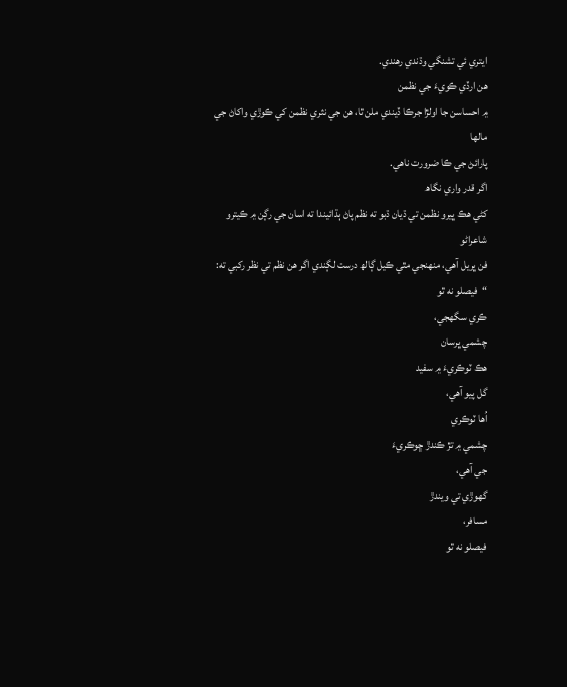ايتري ئي تشنگي وڌندي رهندي.
هن ارڏي ڪويءَ جي نظمن
۾ احساسن جا اولڙا جرڪا ڏيندي ملن ٿا، هن جي نثري نظمن کي ڪوڙي واکاڻ جي مالها
پارائڻ جي ڪا ضرورت ناهي.
اگر قدر واري نگاھ
کڻي هڪ ڀيرو نظمن تي ڌيان ڌبو ته نظم پاڻ ٻڌائيندا ته اسان جي رڳن ۾ ڪيترو شاعراڻو
فن ڀريل آهي، منهنجي مٿي ڪيل ڳالھ درست لڳندي اگر هن نظم تي نظر رکبي ته:
“فيصلو نه ٿو
ڪري سگهجي،
چشمي ڀرسان
هڪ ٽوڪريءَ ۾ سفيد
گل پيو آهي،
اُها ٽوڪري
چشمي ۾ تڙ ڪندڙ ڇوڪريءَ
جي آهي،
گهوڙي تي ويندڙ
مسافر،
فيصلو نه ٿو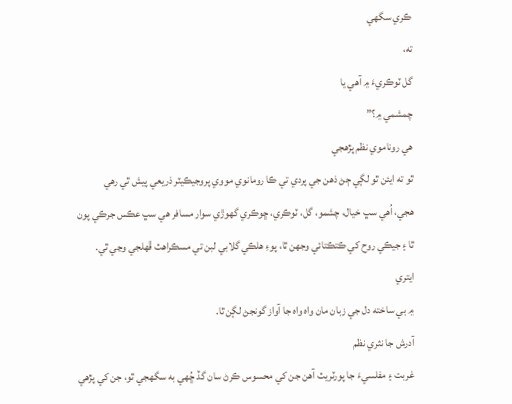ڪري سگهي
ته،
گل ٽوڪريءَ ۾ آهي يا
چمشمي ۾؟”
هي روناموي نظم پڙهجي
ٿو ته ايئن ٿو لڳي ڄڻ ذهن جي پردي تي ڪا رومانوي مووي پروجيڪيٽر ذريعي پيش ٿي رهي
هجي، اُهي سڀ خيال، چشمو، گل، ٽوڪري، ڇوڪري گهوڙي سوار مسافر هي سڀ عڪس جرڪي پون
ٿا ۽ جيڪي روح کي ڪتڪتائي وجهن ٿا، پوءِ هلڪي گلابي لبن تي مسڪراهٽ ڦهلجي وڃي ٿي. ايتري
۾ بي ساخته دل جي زبان مان واه واه جا آواز گونجڻ لڳن ٿا.
آدرش جا نثري نظم
غربت ۽ مفلسيءَ جا پورٽريٽ آهن جن کي محسوس ڪرڻ سان گڏ ڇُهي به سگهجي ٿو، جن کي پڙهي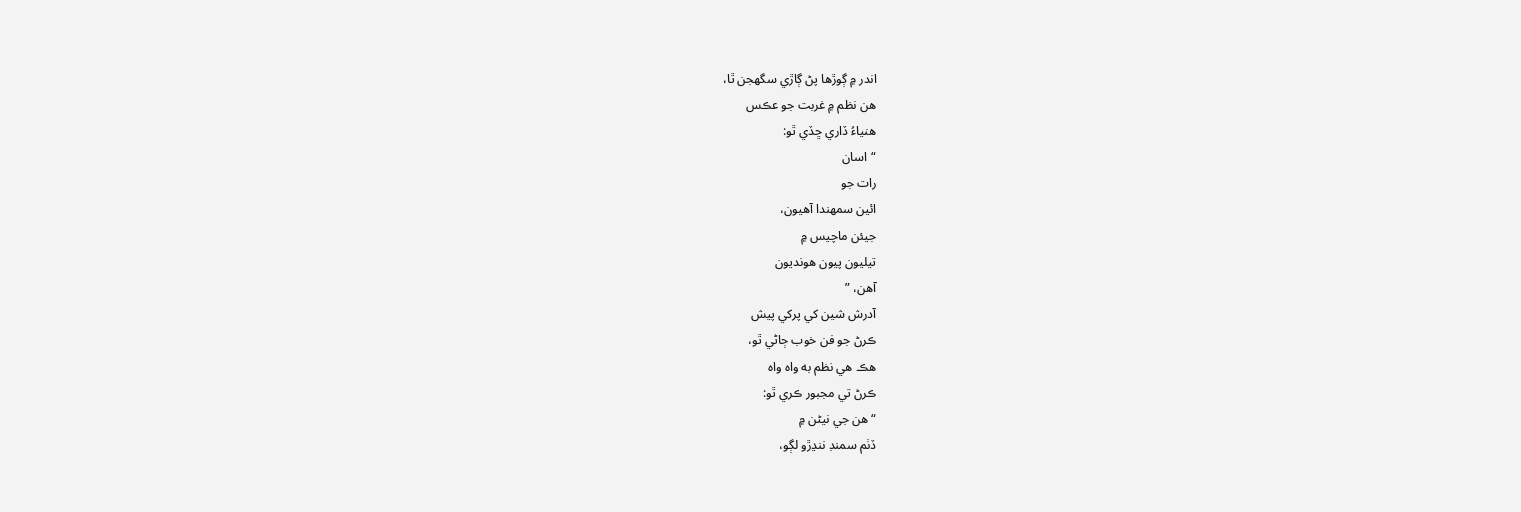اندر ۾ ڳوڙها پڻ ڳاڙي سگهجن ٿا،
هن نظم ۾ غربت جو عڪس
هنياءُ ڏاري ڇڏي ٿو:
“اسان
رات جو
ائين سمهندا آهيون،
جيئن ماچيس ۾
تيليون پيون هونديون
آهن، ”
آدرش شين کي پرکي پيش
ڪرڻ جو فن خوب ڄاڻي ٿو،
هڪ هي نظم به واه واه
ڪرڻ تي مجبور ڪري ٿو:
“هن جي نيڻن ۾
ڏٺم سمنڊ ننڍڙو لڳو،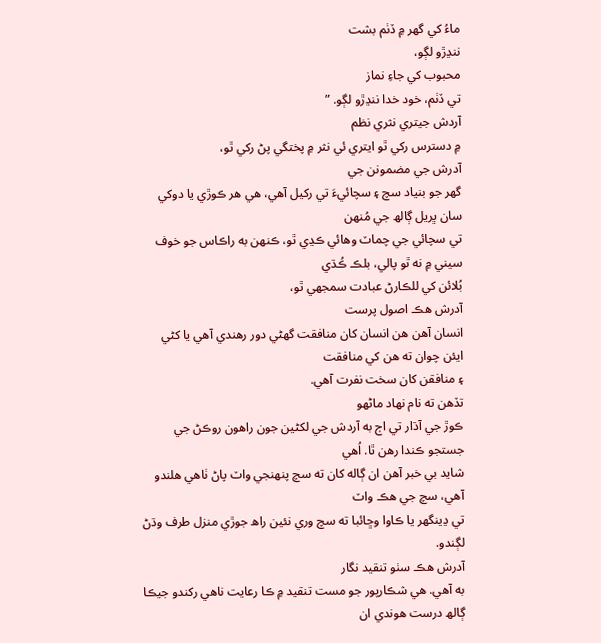ماءُ کي گهر ۾ ڏٺم بشت
ننڍڙو لڳو،
محبوب کي جاءِ نماز
تي ڏٺم، خود خدا ننڍڙو لڳو. ”
آردش جيتري نثري نظم
۾ دسترس رکي ٿو ايتري ئي نثر ۾ پختگي پڻ رکي ٿو،
آدرش جي مضمونن جي
گهر جو بنياد سچ ۽ سچائيءَ تي رکيل آهي، هي هر ڪوڙي يا دوکي سان ڀريل ڳالھ جي مُنهن
تي سچائي جي چماٽ وهائي ڪڍي ٿو، ڪنهن به راڪاس جو خوف سيني ۾ نه ٿو پالي، بلڪ ڪُڌي
بُلائن کي للڪارڻ عبادت سمجهي ٿو،
آدرش هڪ اصول پرست
انسان آهن هن انسان کان منافقت گهڻي دور رهندي آهي يا کڻي ايئن چوان ته هن کي منافقت
۽ منافقن کان سخت نفرت آهي.
تڏهن ته نام نهاد ماڻهو
ڪوڙ جي آڌار تي اڄ به آردش جي لکڻين جون راهون روڪڻ جي جستجو ڪندا رهن ٿا. اُهي
شايد بي خبر آهن ان ڳاله کان ته سچ پنهنجي واٽ پاڻ ٺاهي هلندو آهي، سچ جي هڪ واٽ
تي ڍينگهر يا ڪاوا وڇائبا ته سچ وري نئين راھ جوڙي منزل طرف وڌڻ لڳندو.
آدرش هڪ سٺو تنقيد نگار
به آهي. هي شڪارپور جو مست تنقيد ۾ ڪا رعايت ناهي رکندو جيڪا ڳالھ درست هوندي ان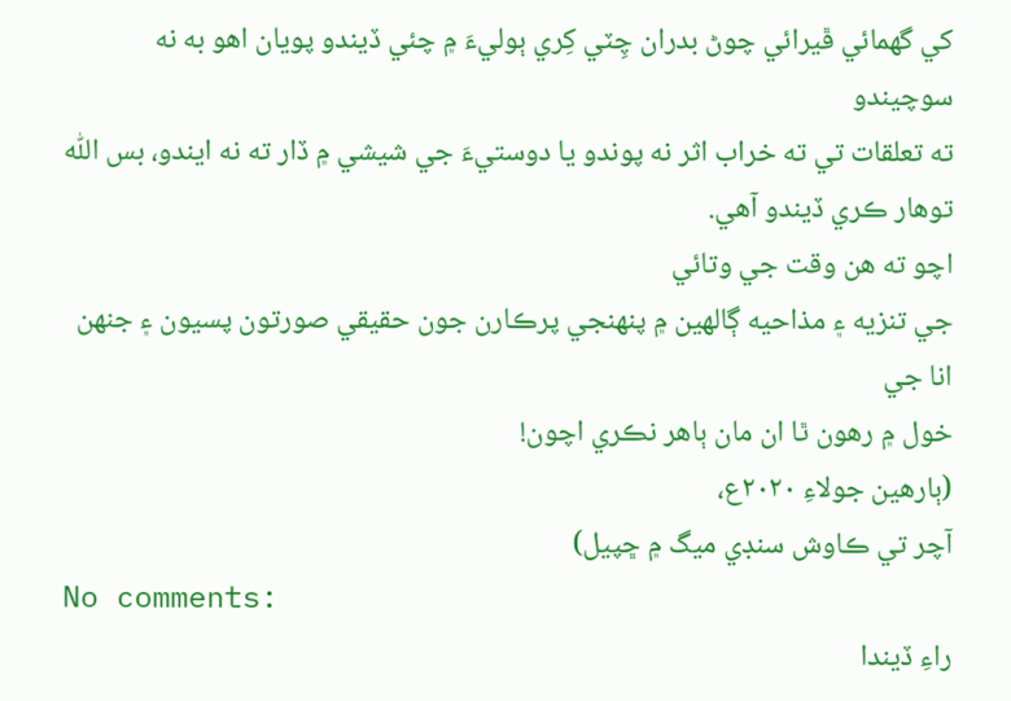کي گهمائي ڦيرائي چوڻ بدران چِٽي کِري ٻوليءَ ۾ چئي ڏيندو پويان اهو به نه سوچيندو
ته تعلقات تي ته خراب اثر نه پوندو يا دوستيءَ جي شيشي ۾ ڏار ته نه ايندو، بس اللّٰه
توهار ڪري ڏيندو آهي.
اچو ته هن وقت جي وتائي
جي تنزيه ۽ مذاحيه ڳالهين ۾ پنهنجي پرڪارن جون حقيقي صورتون پسيون ۽ جنهن انا جي
خول ۾ رهون ٿا ان مان ٻاهر نڪري اچون!
(ٻارھين جولاءِ ۲۰۲۰ع،
آچر تي ڪاوش سنڊي ميگ ۾ ڇپيل)
No comments:
راءِ ڏيندا